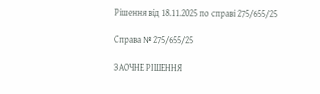Рішення від 18.11.2025 по справі 275/655/25

Справа № 275/655/25

ЗАОЧНЕ РІШЕННЯ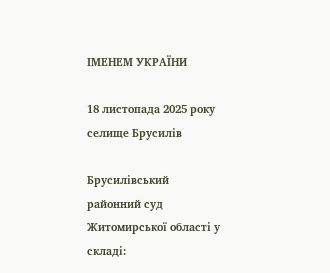ІМЕНЕМ УКРАЇНИ

18 листопада 2025 року селище Брусилів

Брусилівський районний суд Житомирської області у складі: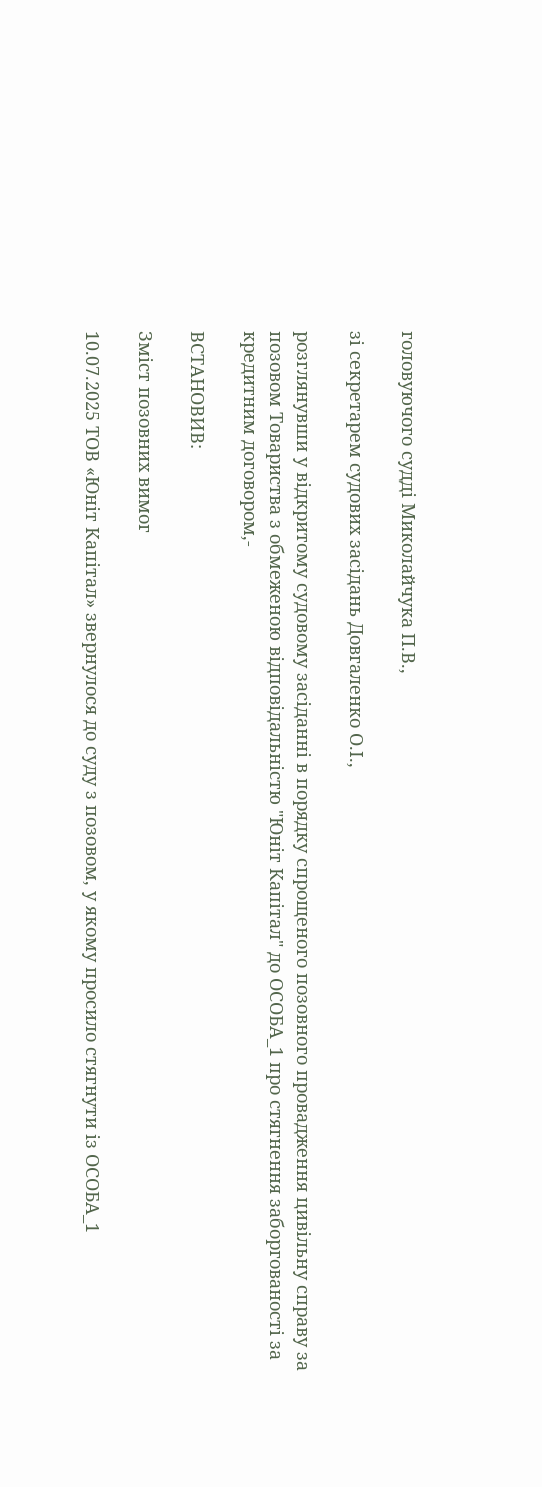головуючого судді Миколайчука П.В.,

зі секретарем судових засідань Довгаленко О.І.,

розглянувши у відкритому судовому засіданні в порядку спрощеного позовного провадження цивільну справу за позовом Товариства з обмеженою відповідальністю "Юніт Капітал" до ОСОБА_1 про стягнення заборгованості за кредитним договором,-

ВСТАНОВИВ:

Зміст позовних вимог

10.07.2025 ТОВ «Юніт Капітал» звернулося до суду з позовом, у якому просило стягнути із ОСОБА_1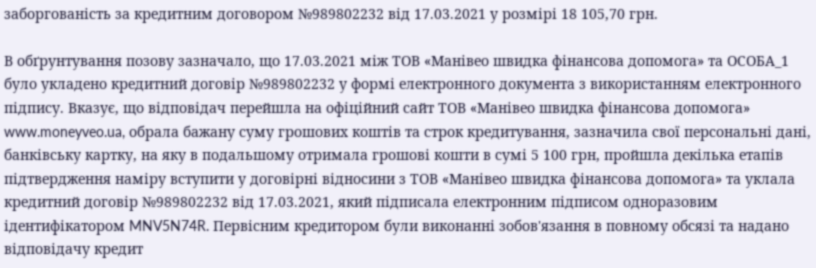заборгованість за кредитним договором №989802232 від 17.03.2021 у розмірі 18 105,70 грн.

В обґрунтування позову зазначало, що 17.03.2021 між ТОВ «Манівео швидка фінансова допомога» та ОСОБА_1 було укладено кредитний договір №989802232 у формі електронного документа з використанням електронного підпису. Вказує, що відповідач перейшла на офіційний сайт ТОВ «Манівео швидка фінансова допомога» www.moneyveo.ua, обрала бажану суму грошових коштів та строк кредитування, зазначила свої персональні дані, банківську картку, на яку в подальшому отримала грошові кошти в сумі 5 100 грн, пройшла декілька етапів підтвердження наміру вступити у договірні відносини з ТОВ «Манівео швидка фінансова допомога» та уклала кредитний договір №989802232 від 17.03.2021, який підписала електронним підписом одноразовим ідентифікатором MNV5N74R. Первісним кредитором були виконанні зобов'язання в повному обсязі та надано відповідачу кредит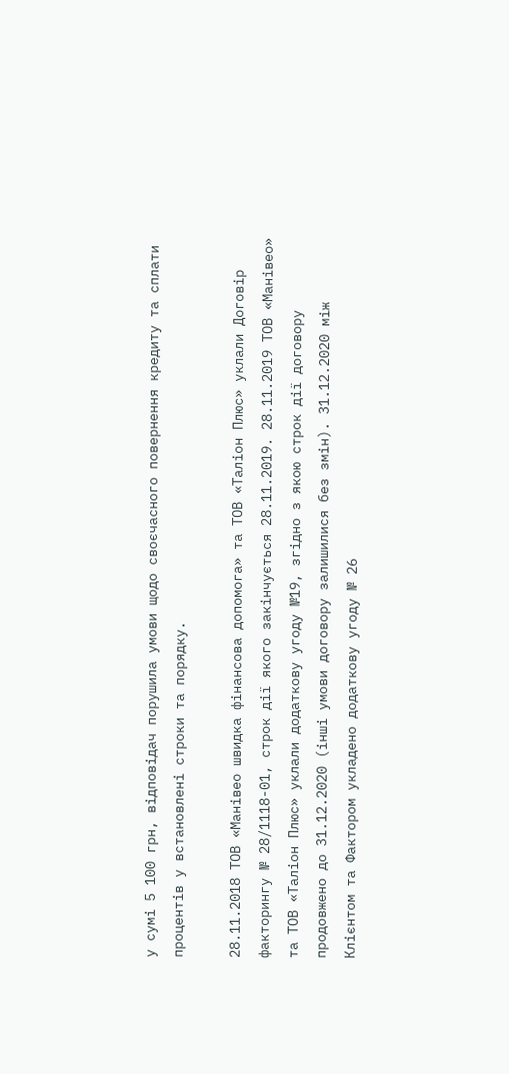у сумі 5 100 грн, відповідач порушила умови щодо своєчасного повернення кредиту та сплати процентів у встановлені строки та порядку.

28.11.2018 ТОВ «Манівео швидка фінансова допомога» та ТОВ «Таліон Плюс» уклали Договір факторингу № 28/1118-01, строк дії якого закінчується 28.11.2019. 28.11.2019 ТОВ «Манівео» та ТОВ «Таліон Плюс» уклали додаткову угоду №19, згідно з якою строк дії договору продовжено до 31.12.2020 (інші умови договору залишилися без змін). 31.12.2020 між Клієнтом та Фактором укладено додаткову угоду № 26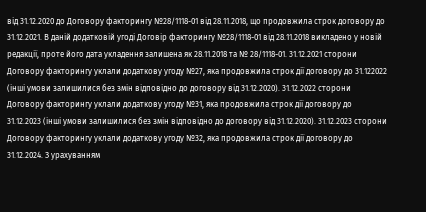від 31.12.2020 до Договору факторингу №28/1118-01 від 28.11.2018, що продовжила строк договору до 31.12.2021. В даній додатковій угоді Договір факторингу №28/1118-01 від 28.11.2018 викладено у новій редакції, проте його дата укладення залишена як 28.11.2018 та № 28/1118-01. 31.12.2021 сторони Договору факторингу уклали додаткову угоду №27, яка продовжила строк дії договору до 31.122022 (інші умови залишилися без змін відповідно до договору від 31.12.2020). 31.12.2022 сторони Договору факторингу уклали додаткову угоду №31, яка продовжила строк дії договору до 31.12.2023 (інші умови залишилися без змін відповідно до договору від 31.12.2020). 31.12.2023 сторони Договору факторингу уклали додаткову угоду №32, яка продовжила строк дії договору до 31.12.2024. З урахуванням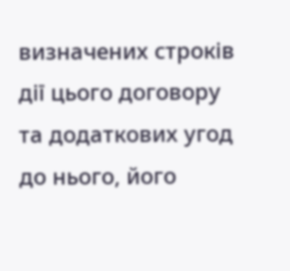визначених строків дії цього договору та додаткових угод до нього, його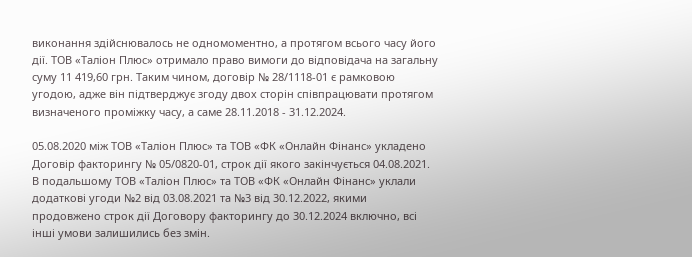виконання здійснювалось не одномоментно, а протягом всього часу його дії. ТОВ «Таліон Плюс» отримало право вимоги до відповідача на загальну суму 11 419,60 грн. Таким чином, договір № 28/1118-01 є рамковою угодою, адже він підтверджує згоду двох сторін співпрацювати протягом визначеного проміжку часу, а саме 28.11.2018 - 31.12.2024.

05.08.2020 між ТОВ «Таліон Плюс» та ТОВ «ФК «Онлайн Фінанс» укладено Договір факторингу № 05/0820-01, строк дії якого закінчується 04.08.2021. В подальшому ТОВ «Таліон Плюс» та ТОВ «ФК «Онлайн Фінанс» уклали додаткові угоди №2 від 03.08.2021 та №3 від 30.12.2022, якими продовжено строк дії Договору факторингу до 30.12.2024 включно, всі інші умови залишились без змін.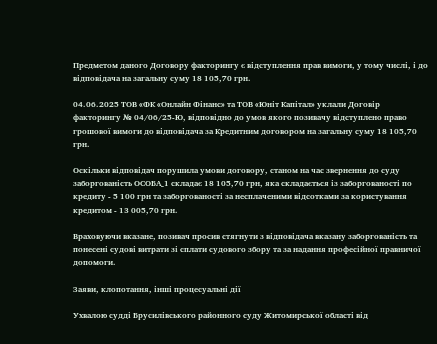Предметом даного Договору факторингу є відступлення прав вимоги, у тому числі, і до відповідача на загальну суму 18 105,70 грн.

04.06.2025 ТОВ «ФК «Онлайн Фінанс» та ТОВ «Юніт Капітал» уклали Договір факторингу № 04/06/25-Ю, відповідно до умов якого позивачу відступлено право грошової вимоги до відповідача за Кредитним договором на загальну суму 18 105,70 грн.

Оскільки відповідач порушила умови договору, станом на час звернення до суду заборгованість ОСОБА_1 складає 18 105,70 грн, яка складається із заборгованості по кредиту - 5 100 грн та заборгованості за несплаченими відсотками за користування кредитом - 13 005,70 грн.

Враховуючи вказане, позивач просив стягнути з відповідача вказану заборгованість та понесені судові витрати зі сплати судового збору та за надання професійної правничої допомоги.

Заяви, клопотання, інші процесуальні дії

Ухвалою судді Брусилівського районного суду Житомирської області від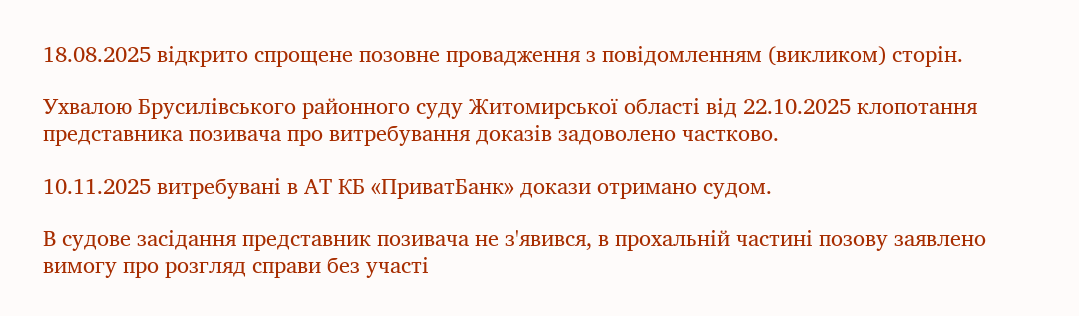18.08.2025 відкрито спрощене позовне провадження з повідомленням (викликом) сторін.

Ухвалою Брусилівського районного суду Житомирської області від 22.10.2025 клопотання представника позивача про витребування доказів задоволено частково.

10.11.2025 витребувані в АТ КБ «ПриватБанк» докази отримано судом.

В судове засідання представник позивача не з'явився, в прохальній частині позову заявлено вимогу про розгляд справи без участі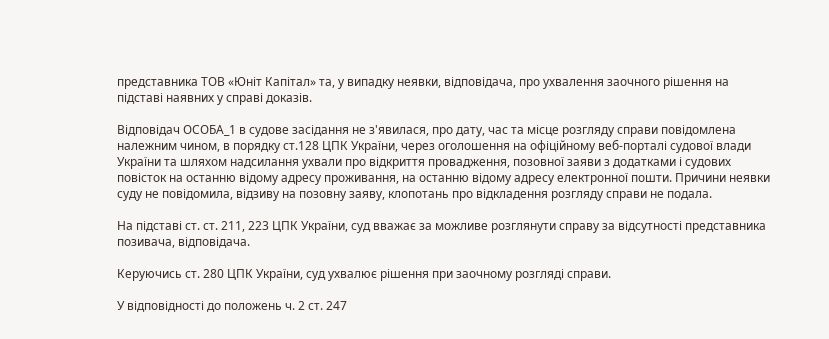представника ТОВ «Юніт Капітал» та, у випадку неявки, відповідача, про ухвалення заочного рішення на підставі наявних у справі доказів.

Відповідач ОСОБА_1 в судове засідання не з'явилася, про дату, час та місце розгляду справи повідомлена належним чином, в порядку ст.128 ЦПК України, через оголошення на офіційному веб-порталі судової влади України та шляхом надсилання ухвали про відкриття провадження, позовної заяви з додатками і судових повісток на останню відому адресу проживання, на останню відому адресу електронної пошти. Причини неявки суду не повідомила, відзиву на позовну заяву, клопотань про відкладення розгляду справи не подала.

На підставі ст. ст. 211, 223 ЦПК України, суд вважає за можливе розглянути справу за відсутності представника позивача, відповідача.

Керуючись ст. 280 ЦПК України, суд ухвалює рішення при заочному розгляді справи.

У відповідності до положень ч. 2 ст. 247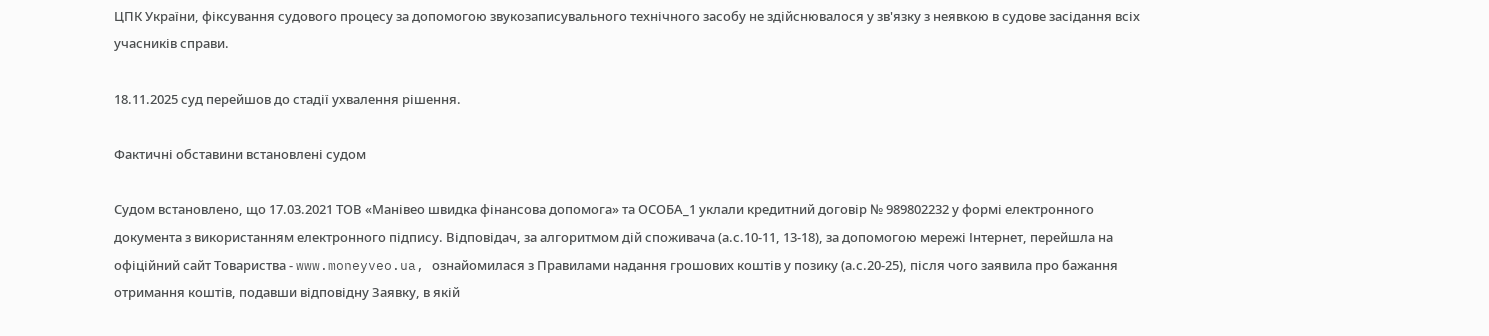ЦПК України, фіксування судового процесу за допомогою звукозаписувального технічного засобу не здійснювалося у зв'язку з неявкою в судове засідання всіх учасників справи.

18.11.2025 суд перейшов до стадії ухвалення рішення.

Фактичні обставини встановлені судом

Судом встановлено, що 17.03.2021 ТОВ «Манівео швидка фінансова допомога» та ОСОБА_1 уклали кредитний договір № 989802232 у формі електронного документа з використанням електронного підпису. Відповідач, за алгоритмом дій споживача (а.с.10-11, 13-18), за допомогою мережі Інтернет, перейшла на офіційний сайт Товариства - www.moneyveo.ua, ознайомилася з Правилами надання грошових коштів у позику (а.с.20-25), після чого заявила про бажання отримання коштів, подавши відповідну Заявку, в якій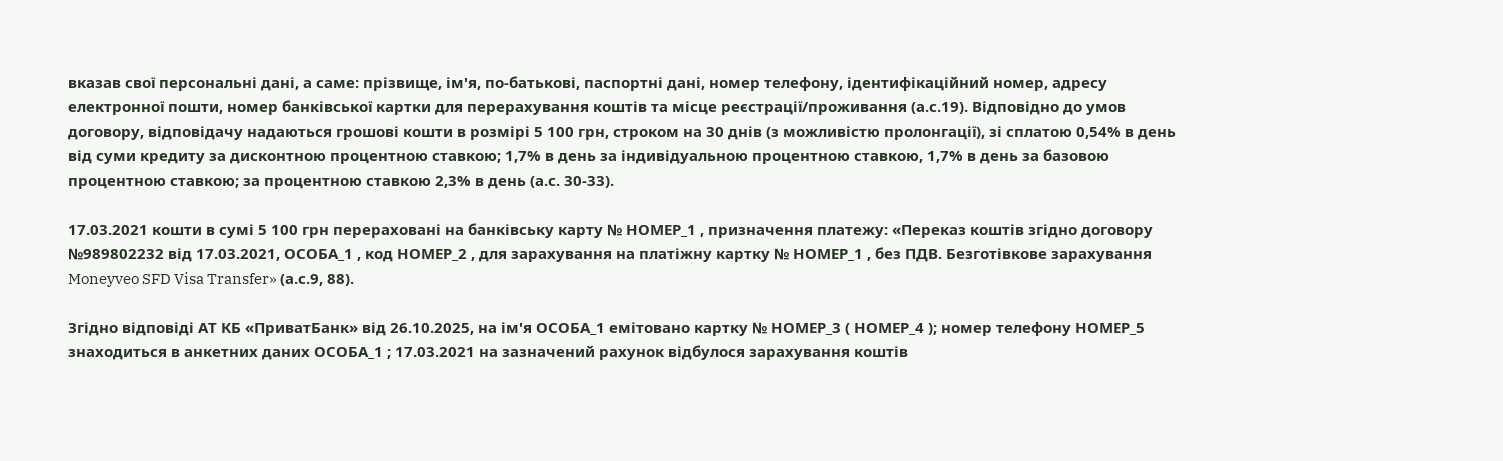вказав свої персональні дані, а саме: прізвище, ім'я, по-батькові, паспортні дані, номер телефону, ідентифікаційний номер, адресу електронної пошти, номер банківської картки для перерахування коштів та місце реєстрації/проживання (а.с.19). Відповідно до умов договору, відповідачу надаються грошові кошти в розмірі 5 100 грн, строком на 30 днів (з можливістю пролонгації), зі сплатою 0,54% в день від суми кредиту за дисконтною процентною ставкою; 1,7% в день за індивідуальною процентною ставкою, 1,7% в день за базовою процентною ставкою; за процентною ставкою 2,3% в день (а.с. 30-33).

17.03.2021 кошти в сумі 5 100 грн перераховані на банківську карту № НОМЕР_1 , призначення платежу: «Переказ коштів згідно договору №989802232 від 17.03.2021, ОСОБА_1 , код НОМЕР_2 , для зарахування на платіжну картку № НОМЕР_1 , без ПДВ. Безготівкове зарахування Moneyveo SFD Visa Transfer» (а.с.9, 88).

Згідно відповіді АТ КБ «ПриватБанк» від 26.10.2025, на ім'я ОСОБА_1 емітовано картку № НОМЕР_3 ( НОМЕР_4 ); номер телефону НОМЕР_5 знаходиться в анкетних даних ОСОБА_1 ; 17.03.2021 на зазначений рахунок відбулося зарахування коштів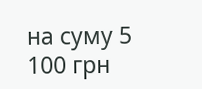на суму 5 100 грн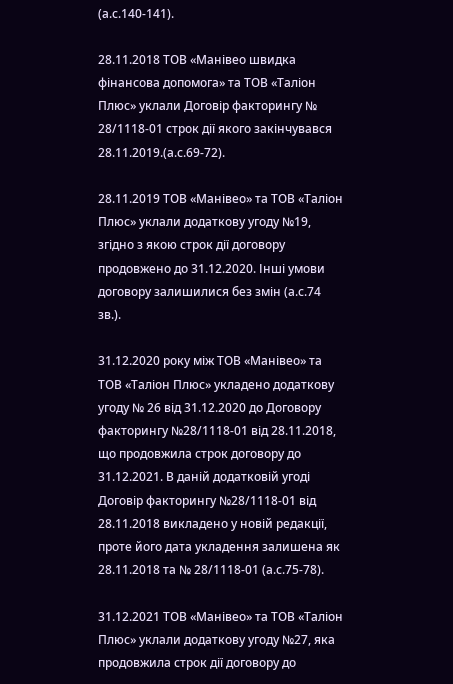(а.с.140-141).

28.11.2018 ТОВ «Манівео швидка фінансова допомога» та ТОВ «Таліон Плюс» уклали Договір факторингу № 28/1118-01 строк дії якого закінчувався 28.11.2019.(а.с.69-72).

28.11.2019 ТОВ «Манівео» та ТОВ «Таліон Плюс» уклали додаткову угоду №19, згідно з якою строк дії договору продовжено до 31.12.2020. Інші умови договору залишилися без змін (а.с.74 зв.).

31.12.2020 року між ТОВ «Манівео» та ТОВ «Таліон Плюс» укладено додаткову угоду № 26 від 31.12.2020 до Договору факторингу №28/1118-01 від 28.11.2018, що продовжила строк договору до 31.12.2021. В даній додатковій угоді Договір факторингу №28/1118-01 від 28.11.2018 викладено у новій редакції, проте його дата укладення залишена як 28.11.2018 та № 28/1118-01 (а.с.75-78).

31.12.2021 ТОВ «Манівео» та ТОВ «Таліон Плюс» уклали додаткову угоду №27, яка продовжила строк дії договору до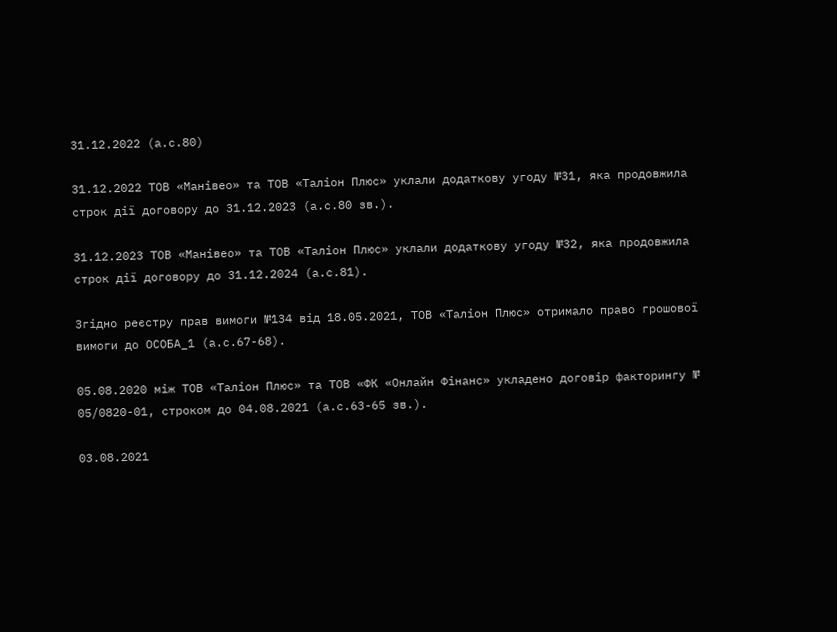31.12.2022 (а.с.80)

31.12.2022 ТОВ «Манівео» та ТОВ «Таліон Плюс» уклали додаткову угоду №31, яка продовжила строк дії договору до 31.12.2023 (а.с.80 зв.).

31.12.2023 ТОВ «Манівео» та ТОВ «Таліон Плюс» уклали додаткову угоду №32, яка продовжила строк дії договору до 31.12.2024 (а.с.81).

Згідно реєстру прав вимоги №134 від 18.05.2021, ТОВ «Таліон Плюс» отримало право грошової вимоги до ОСОБА_1 (а.с.67-68).

05.08.2020 між ТОВ «Таліон Плюс» та ТОВ «ФК «Онлайн Фінанс» укладено договір факторингу № 05/0820-01, строком до 04.08.2021 (а.с.63-65 зв.).

03.08.2021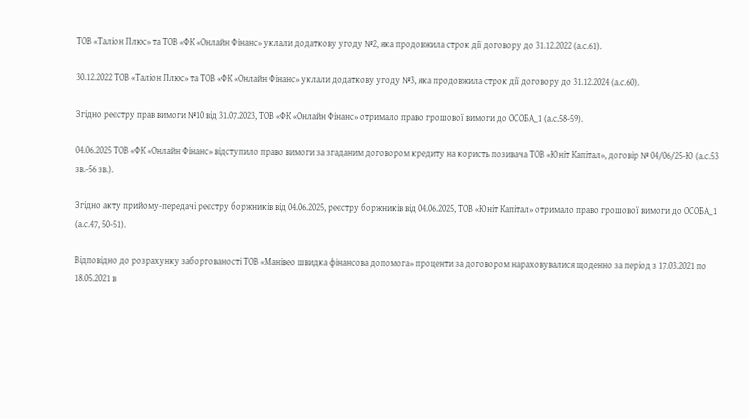ТОВ «Таліон Плюс» та ТОВ «ФК «Онлайн Фінанс» уклали додаткову угоду №2, яка продовжила строк дії договору до 31.12.2022 (а.с.61).

30.12.2022 ТОВ «Таліон Плюс» та ТОВ «ФК «Онлайн Фінанс» уклали додаткову угоду №3, яка продовжила строк дії договору до 31.12.2024 (а.с.60).

Згідно реєстру прав вимоги №10 від 31.07.2023, ТОВ «ФК «Онлайн Фінанс» отримало право грошової вимоги до ОСОБА_1 (а.с.58-59).

04.06.2025 ТОВ «ФК «Онлайн Фінанс» відступило право вимоги за згаданим договором кредиту на користь позивача ТОВ «Юніт Капітал», договір № 04/06/25-Ю (а.с.53 зв.-56 зв.).

Згідно акту прийому-передачі реєстру боржників від 04.06.2025, реєстру боржників від 04.06.2025, ТОВ «Юніт Капітал» отримало право грошової вимоги до ОСОБА_1 (а.с.47, 50-51).

Відповідно до розрахунку заборгованості ТОВ «Манівео швидка фінансова допомога» проценти за договором нараховувалися щоденно за період з 17.03.2021 по 18.05.2021 в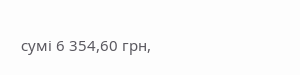сумі 6 354,60 грн,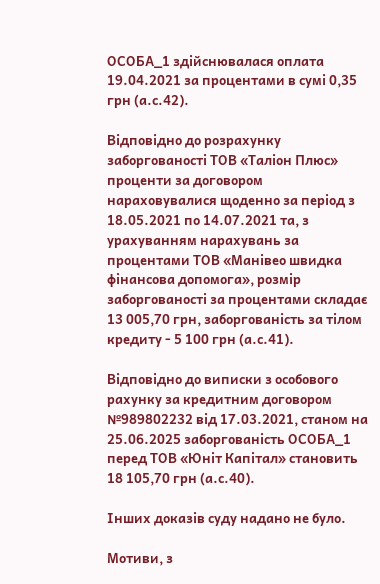ОСОБА_1 здійснювалася оплата 19.04.2021 за процентами в сумі 0,35 грн (а.с.42).

Відповідно до розрахунку заборгованості ТОВ «Таліон Плюс» проценти за договором нараховувалися щоденно за період з 18.05.2021 по 14.07.2021 та, з урахуванням нарахувань за процентами ТОВ «Манівео швидка фінансова допомога», розмір заборгованості за процентами складає 13 005,70 грн, заборгованість за тілом кредиту - 5 100 грн (а.с.41).

Відповідно до виписки з особового рахунку за кредитним договором №989802232 від 17.03.2021, станом на 25.06.2025 заборгованість ОСОБА_1 перед ТОВ «Юніт Капітал» становить 18 105,70 грн (а.с.40).

Інших доказів суду надано не було.

Мотиви, з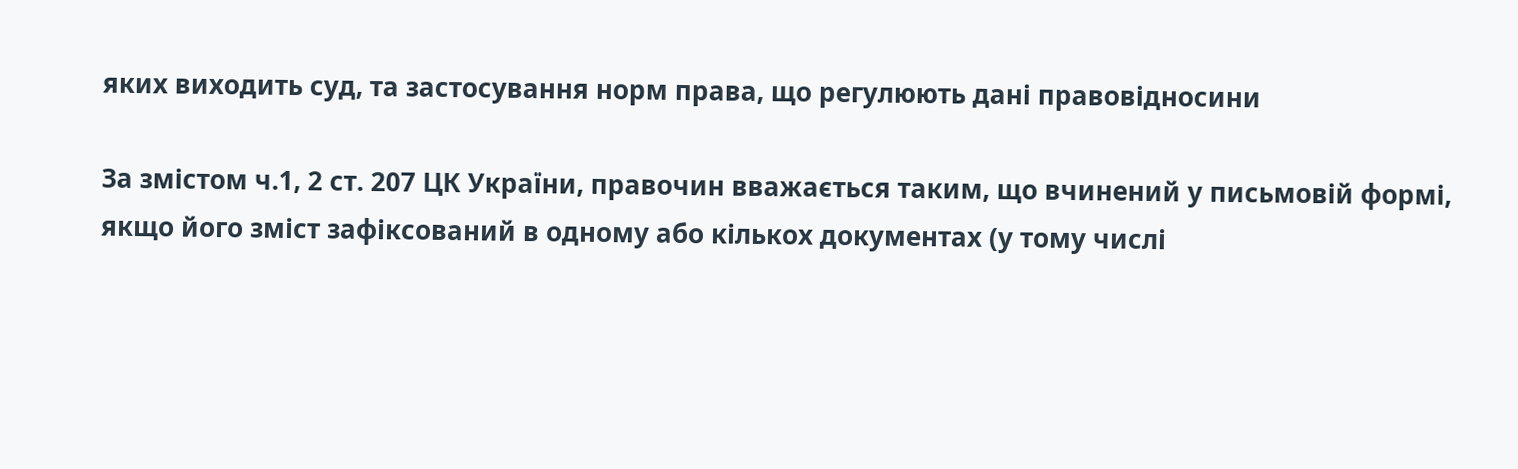яких виходить суд, та застосування норм права, що регулюють дані правовідносини

За змістом ч.1, 2 ст. 207 ЦК України, правочин вважається таким, що вчинений у письмовій формі, якщо його зміст зафіксований в одному або кількох документах (у тому числі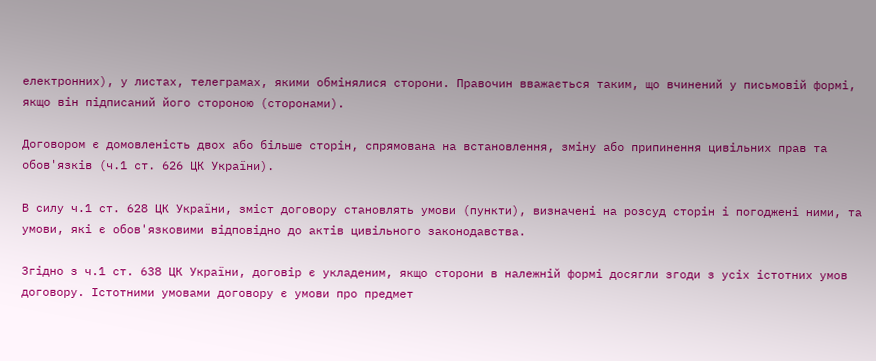електронних), у листах, телеграмах, якими обмінялися сторони. Правочин вважається таким, що вчинений у письмовій формі, якщо він підписаний його стороною (сторонами).

Договором є домовленість двох або більше сторін, спрямована на встановлення, зміну або припинення цивільних прав та обов'язків (ч.1 ст. 626 ЦК України).

В силу ч.1 ст. 628 ЦК України, зміст договору становлять умови (пункти), визначені на розсуд сторін і погоджені ними, та умови, які є обов'язковими відповідно до актів цивільного законодавства.

Згідно з ч.1 ст. 638 ЦК України, договір є укладеним, якщо сторони в належній формі досягли згоди з усіх істотних умов договору. Істотними умовами договору є умови про предмет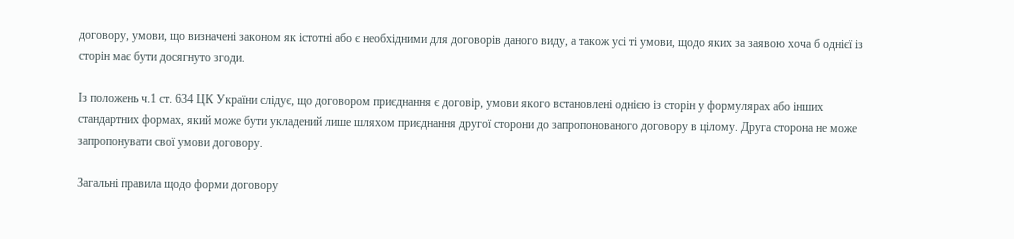договору, умови, що визначені законом як істотні або є необхідними для договорів даного виду, а також усі ті умови, щодо яких за заявою хоча б однієї із сторін має бути досягнуто згоди.

Із положень ч.1 ст. 634 ЦК України слідує, що договором приєднання є договір, умови якого встановлені однією із сторін у формулярах або інших стандартних формах, який може бути укладений лише шляхом приєднання другої сторони до запропонованого договору в цілому. Друга сторона не може запропонувати свої умови договору.

Загальні правила щодо форми договору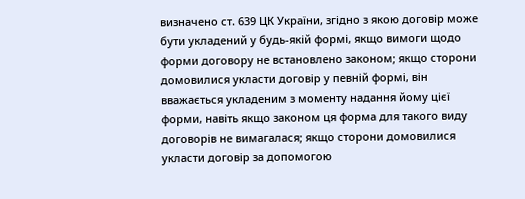визначено ст. 639 ЦК України, згідно з якою договір може бути укладений у будь-якій формі, якщо вимоги щодо форми договору не встановлено законом; якщо сторони домовилися укласти договір у певній формі, він вважається укладеним з моменту надання йому цієї форми, навіть якщо законом ця форма для такого виду договорів не вимагалася; якщо сторони домовилися укласти договір за допомогою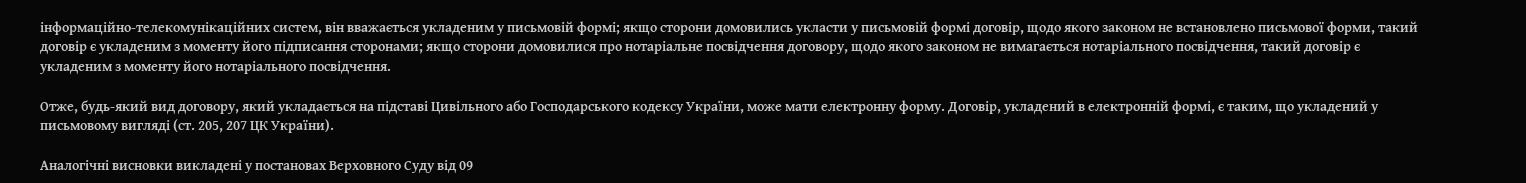інформаційно-телекомунікаційних систем, він вважається укладеним у письмовій формі; якщо сторони домовились укласти у письмовій формі договір, щодо якого законом не встановлено письмової форми, такий договір є укладеним з моменту його підписання сторонами; якщо сторони домовилися про нотаріальне посвідчення договору, щодо якого законом не вимагається нотаріального посвідчення, такий договір є укладеним з моменту його нотаріального посвідчення.

Отже, будь-який вид договору, який укладається на підставі Цивільного або Господарського кодексу України, може мати електронну форму. Договір, укладений в електронній формі, є таким, що укладений у письмовому вигляді (ст. 205, 207 ЦК України).

Аналогічні висновки викладені у постановах Верховного Суду від 09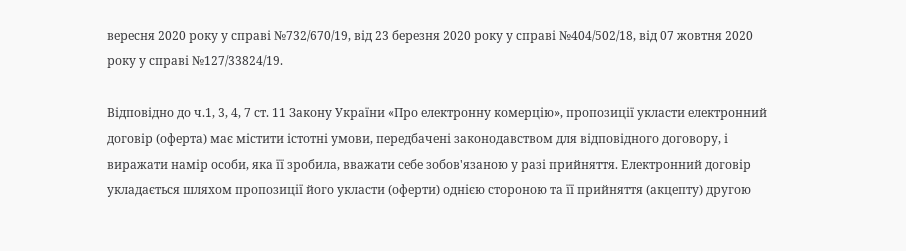вересня 2020 року у справі №732/670/19, від 23 березня 2020 року у справі №404/502/18, від 07 жовтня 2020 року у справі №127/33824/19.

Відповідно до ч.1, 3, 4, 7 ст. 11 Закону України «Про електронну комерцію», пропозиції укласти електронний договір (оферта) має містити істотні умови, передбачені законодавством для відповідного договору, і виражати намір особи, яка її зробила, вважати себе зобов'язаною у разі прийняття. Електронний договір укладається шляхом пропозиції його укласти (оферти) однією стороною та її прийняття (акцепту) другою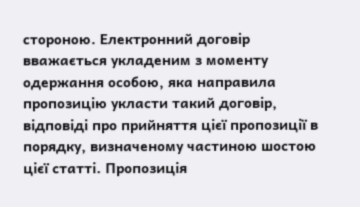стороною. Електронний договір вважається укладеним з моменту одержання особою, яка направила пропозицію укласти такий договір, відповіді про прийняття цієї пропозиції в порядку, визначеному частиною шостою цієї статті. Пропозиція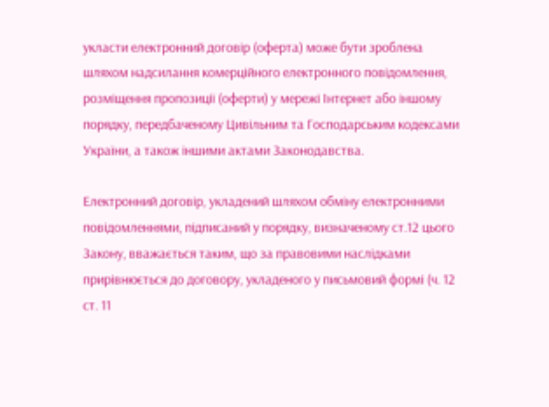укласти електронний договір (оферта) може бути зроблена шляхом надсилання комерційного електронного повідомлення, розміщення пропозиції (оферти) у мережі Інтернет або іншому порядку, передбаченому Цивільним та Господарським кодексами України, а також іншими актами Законодавства.

Електронний договір, укладений шляхом обміну електронними повідомленнями, підписаний у порядку, визначеному ст.12 цього Закону, вважається таким, що за правовими наслідками прирівнюється до договору, укладеного у письмовий формі (ч. 12 ст. 11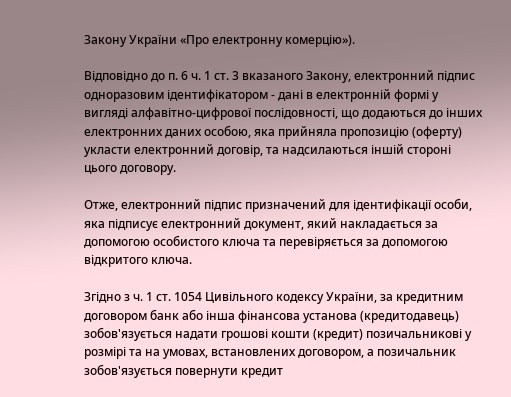Закону України «Про електронну комерцію»).

Відповідно до п. 6 ч. 1 ст. 3 вказаного Закону, електронний підпис одноразовим ідентифікатором - дані в електронній формі у вигляді алфавітно-цифрової послідовності, що додаються до інших електронних даних особою, яка прийняла пропозицію (оферту) укласти електронний договір, та надсилаються іншій стороні цього договору.

Отже, електронний підпис призначений для ідентифікації особи, яка підписує електронний документ, який накладається за допомогою особистого ключа та перевіряється за допомогою відкритого ключа.

Згідно з ч. 1 ст. 1054 Цивільного кодексу України, за кредитним договором банк або інша фінансова установа (кредитодавець) зобов'язується надати грошові кошти (кредит) позичальникові у розмірі та на умовах, встановлених договором, а позичальник зобов'язується повернути кредит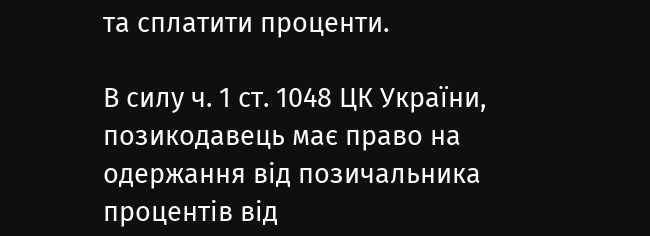та сплатити проценти.

В силу ч. 1 ст. 1048 ЦК України, позикодавець має право на одержання від позичальника процентів від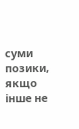суми позики, якщо інше не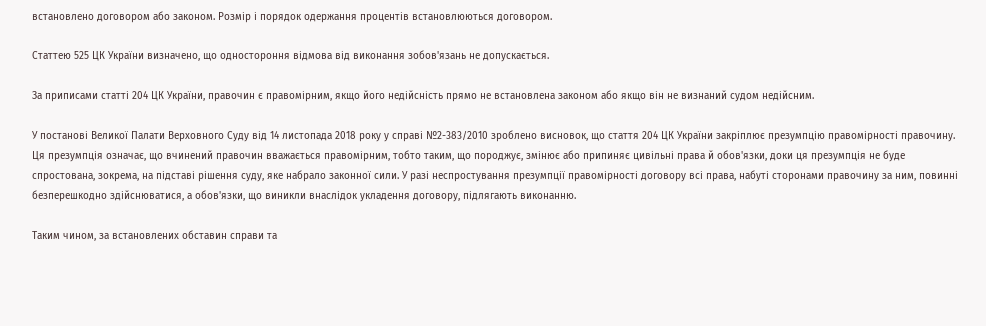встановлено договором або законом. Розмір і порядок одержання процентів встановлюються договором.

Статтею 525 ЦК України визначено, що одностороння відмова від виконання зобов'язань не допускається.

За приписами статті 204 ЦК України, правочин є правомірним, якщо його недійсність прямо не встановлена законом або якщо він не визнаний судом недійсним.

У постанові Великої Палати Верховного Суду від 14 листопада 2018 року у справі №2-383/2010 зроблено висновок, що стаття 204 ЦК України закріплює презумпцію правомірності правочину. Ця презумпція означає, що вчинений правочин вважається правомірним, тобто таким, що породжує, змінює або припиняє цивільні права й обов'язки, доки ця презумпція не буде спростована, зокрема, на підставі рішення суду, яке набрало законної сили. У разі неспростування презумпції правомірності договору всі права, набуті сторонами правочину за ним, повинні безперешкодно здійснюватися, а обов'язки, що виникли внаслідок укладення договору, підлягають виконанню.

Таким чином, за встановлених обставин справи та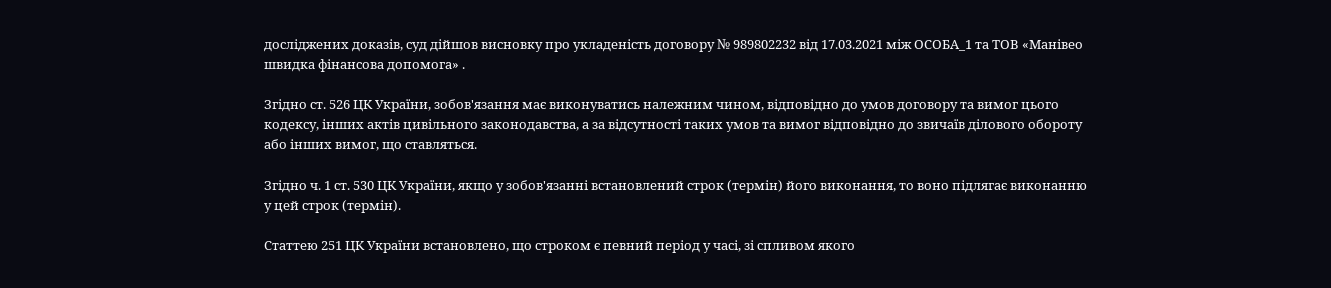досліджених доказів, суд дійшов висновку про укладеність договору № 989802232 від 17.03.2021 між ОСОБА_1 та ТОВ «Манівео швидка фінансова допомога» .

Згідно ст. 526 ЦК України, зобов'язання має виконуватись належним чином, відповідно до умов договору та вимог цього кодексу, інших актів цивільного законодавства, а за відсутності таких умов та вимог відповідно до звичаїв ділового обороту або інших вимог, що ставляться.

Згідно ч. 1 ст. 530 ЦК України, якщо у зобов'язанні встановлений строк (термін) його виконання, то воно підлягає виконанню у цей строк (термін).

Статтею 251 ЦК України встановлено, що строком є певний період у часі, зі спливом якого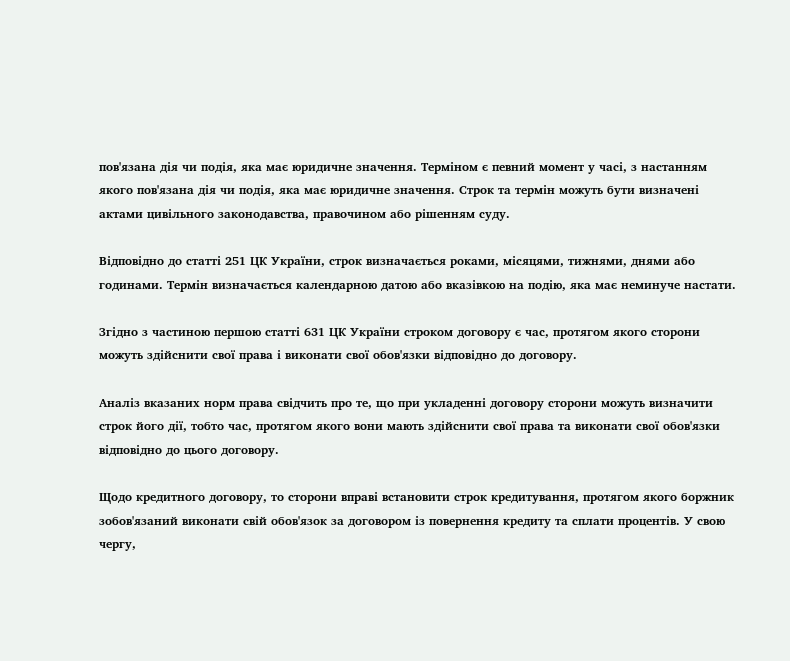пов'язана дія чи подія, яка має юридичне значення. Терміном є певний момент у часі, з настанням якого пов'язана дія чи подія, яка має юридичне значення. Строк та термін можуть бути визначені актами цивільного законодавства, правочином або рішенням суду.

Відповідно до статті 251 ЦК України, строк визначається роками, місяцями, тижнями, днями або годинами. Термін визначається календарною датою або вказівкою на подію, яка має неминуче настати.

Згідно з частиною першою статті 631 ЦК України строком договору є час, протягом якого сторони можуть здійснити свої права і виконати свої обов'язки відповідно до договору.

Аналіз вказаних норм права свідчить про те, що при укладенні договору сторони можуть визначити строк його дії, тобто час, протягом якого вони мають здійснити свої права та виконати свої обов'язки відповідно до цього договору.

Щодо кредитного договору, то сторони вправі встановити строк кредитування, протягом якого боржник зобов'язаний виконати свій обов'язок за договором із повернення кредиту та сплати процентів. У свою чергу,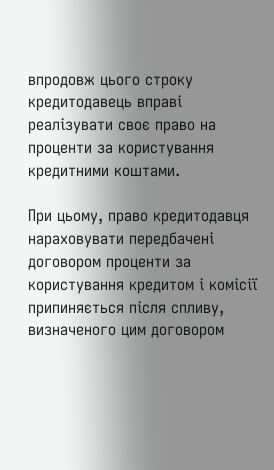впродовж цього строку кредитодавець вправі реалізувати своє право на проценти за користування кредитними коштами.

При цьому, право кредитодавця нараховувати передбачені договором проценти за користування кредитом і комісії припиняється після спливу, визначеного цим договором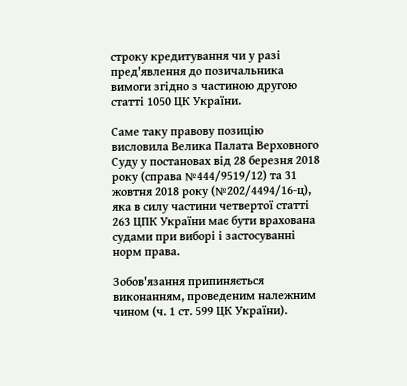строку кредитування чи у разі пред'явлення до позичальника вимоги згідно з частиною другою статті 1050 ЦК України.

Саме таку правову позицію висловила Велика Палата Верховного Суду у постановах від 28 березня 2018 року (справа №444/9519/12) та 31 жовтня 2018 року (№202/4494/16-ц), яка в силу частини четвертої статті 263 ЦПК України має бути врахована судами при виборі і застосуванні норм права.

Зобов'язання припиняється виконанням, проведеним належним чином (ч. 1 ст. 599 ЦК України).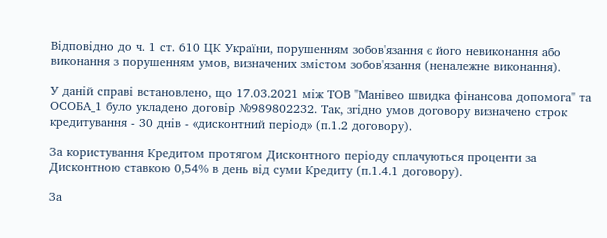Відповідно до ч. 1 ст. 610 ЦК України, порушенням зобов'язання є його невиконання або виконання з порушенням умов, визначених змістом зобов'язання (неналежне виконання).

У даній справі встановлено, що 17.03.2021 між ТОВ "Манівео швидка фінансова допомога" та ОСОБА_1 було укладено договір №989802232. Так, згідно умов договору визначено строк кредитування - 30 днів - «дисконтний період» (п.1.2 договору).

За користування Кредитом протягом Дисконтного періоду сплачуються проценти за Дисконтною ставкою 0,54% в день від суми Кредиту (п.1.4.1 договору).

За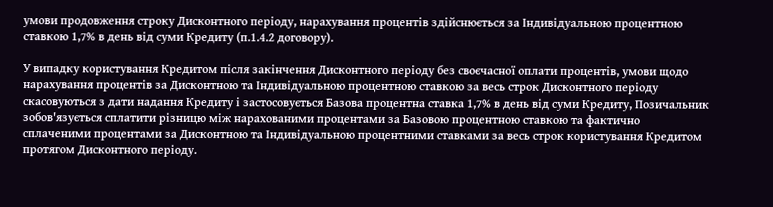умови продовження строку Дисконтного періоду, нарахування процентів здійснюється за Індивідуальною процентною ставкою 1,7% в день від суми Кредиту (п.1.4.2 договору).

У випадку користування Кредитом після закінчення Дисконтного періоду без своєчасної оплати процентів, умови щодо нарахування процентів за Дисконтною та Індивідуальною процентною ставкою за весь строк Дисконтного періоду скасовуються з дати надання Кредиту і застосовується Базова процентна ставка 1,7% в день від суми Кредиту, Позичальник зобов'язується сплатити різницю між нарахованими процентами за Базовою процентною ставкою та фактично сплаченими процентами за Дисконтною та Індивідуальною процентними ставками за весь строк користування Кредитом протягом Дисконтного періоду.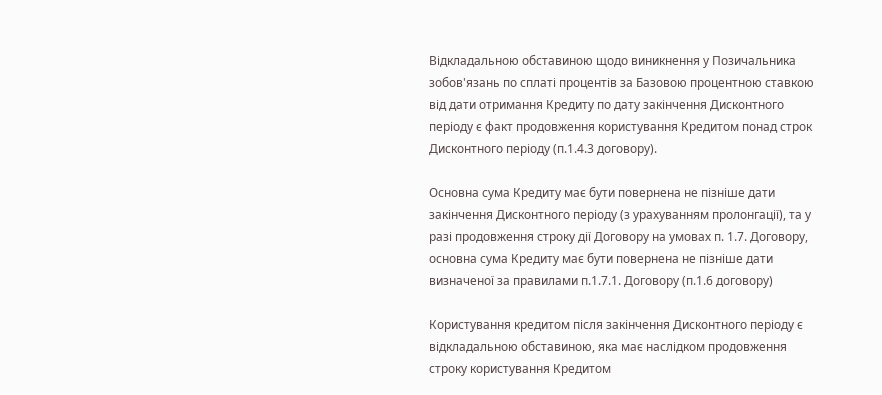Відкладальною обставиною щодо виникнення у Позичальника зобов'язань по сплаті процентів за Базовою процентною ставкою від дати отримання Кредиту по дату закінчення Дисконтного періоду є факт продовження користування Кредитом понад строк Дисконтного періоду (п.1.4.3 договору).

Основна сума Кредиту має бути повернена не пізніше дати закінчення Дисконтного періоду (з урахуванням пролонгації), та у разі продовження строку дії Договору на умовах п. 1.7. Договору, основна сума Кредиту має бути повернена не пізніше дати визначеної за правилами п.1.7.1. Договору (п.1.6 договору)

Користування кредитом після закінчення Дисконтного періоду є відкладальною обставиною, яка має наслідком продовження строку користування Кредитом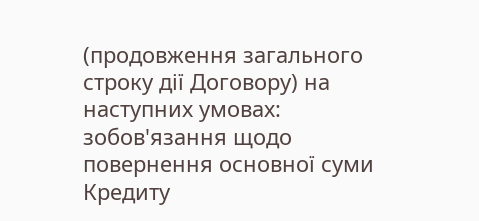(продовження загального строку дії Договору) на наступних умовах: зобов'язання щодо повернення основної суми Кредиту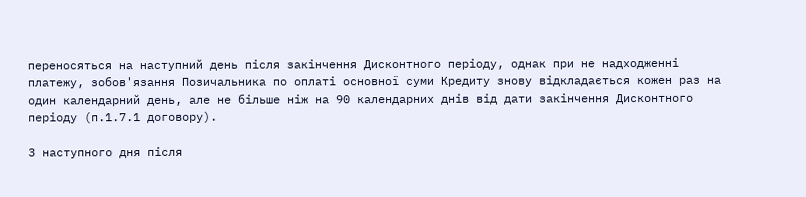переносяться на наступний день після закінчення Дисконтного періоду, однак при не надходженні платежу, зобов'язання Позичальника по оплаті основної суми Кредиту знову відкладається кожен раз на один календарний день, але не більше ніж на 90 календарних днів від дати закінчення Дисконтного періоду (п.1.7.1 договору).

З наступного дня після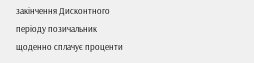закінчення Дисконтного періоду позичальник щоденно сплачує проценти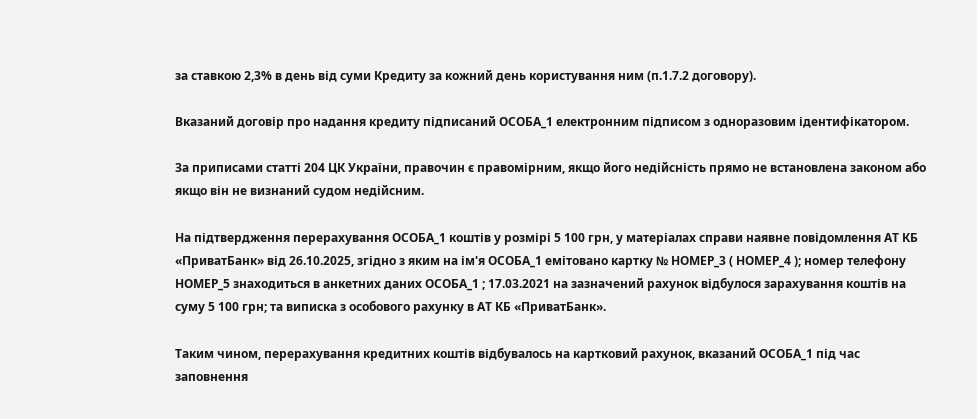за ставкою 2,3% в день від суми Кредиту за кожний день користування ним (п.1.7.2 договору).

Вказаний договір про надання кредиту підписаний ОСОБА_1 електронним підписом з одноразовим ідентифікатором.

За приписами статті 204 ЦК України, правочин є правомірним, якщо його недійсність прямо не встановлена законом або якщо він не визнаний судом недійсним.

На підтвердження перерахування ОСОБА_1 коштів у розмірі 5 100 грн, у матеріалах справи наявне повідомлення АТ КБ «ПриватБанк» від 26.10.2025, згідно з яким на ім'я ОСОБА_1 емітовано картку № НОМЕР_3 ( НОМЕР_4 ); номер телефону НОМЕР_5 знаходиться в анкетних даних ОСОБА_1 ; 17.03.2021 на зазначений рахунок відбулося зарахування коштів на суму 5 100 грн; та виписка з особового рахунку в АТ КБ «ПриватБанк».

Таким чином, перерахування кредитних коштів відбувалось на картковий рахунок, вказаний ОСОБА_1 під час заповнення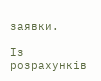заявки.

Із розрахунків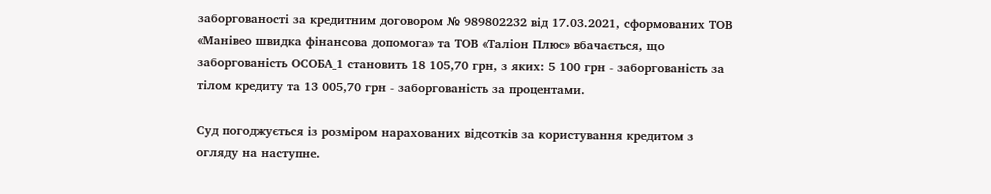заборгованості за кредитним договором № 989802232 від 17.03.2021, сформованих ТОВ «Манівео швидка фінансова допомога» та ТОВ «Таліон Плюс» вбачається, що заборгованість ОСОБА_1 становить 18 105,70 грн, з яких: 5 100 грн - заборгованість за тілом кредиту та 13 005,70 грн - заборгованість за процентами.

Суд погоджується із розміром нарахованих відсотків за користування кредитом з огляду на наступне.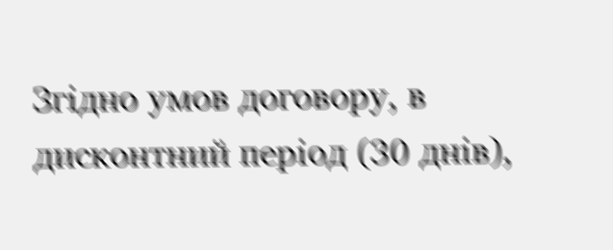Згідно умов договору, в дисконтний період (30 днів),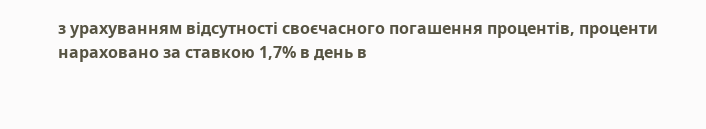з урахуванням відсутності своєчасного погашення процентів, проценти нараховано за ставкою 1,7% в день в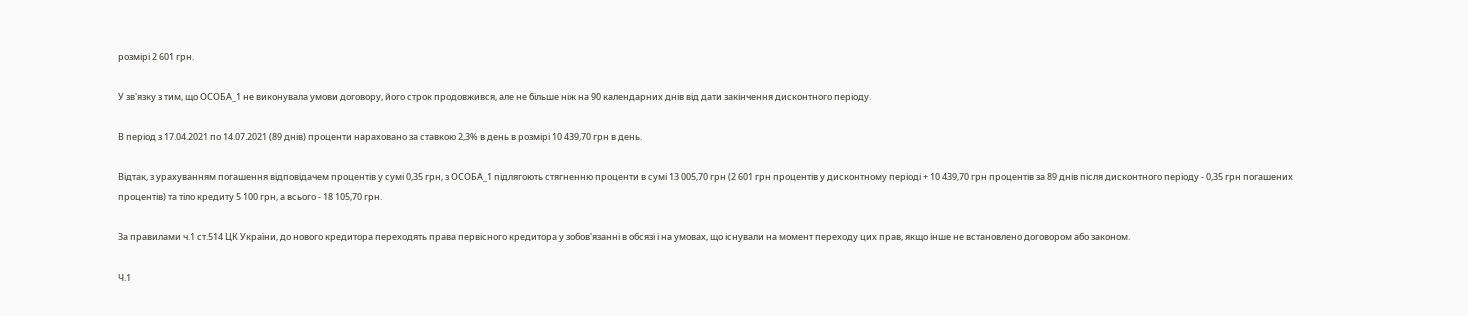розмірі 2 601 грн.

У зв'язку з тим, що ОСОБА_1 не виконувала умови договору, його строк продовжився, але не більше ніж на 90 календарних днів від дати закінчення дисконтного періоду.

В період з 17.04.2021 по 14.07.2021 (89 днів) проценти нараховано за ставкою 2,3% в день в розмірі 10 439,70 грн в день.

Відтак, з урахуванням погашення відповідачем процентів у сумі 0,35 грн, з ОСОБА_1 підлягоють стягненню проценти в сумі 13 005,70 грн (2 601 грн процентів у дисконтному періоді + 10 439,70 грн процентів за 89 днів після дисконтного періоду - 0,35 грн погашених процентів) та тіло кредиту 5 100 грн, а всього - 18 105,70 грн.

За правилами ч.1 ст.514 ЦК України, до нового кредитора переходять права первісного кредитора у зобов'язанні в обсязі і на умовах, що існували на момент переходу цих прав, якщо інше не встановлено договором або законом.

Ч.1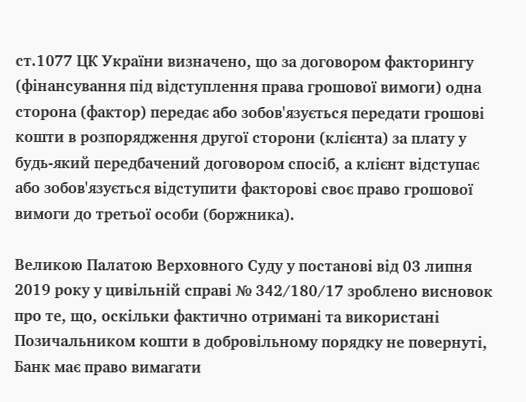ст.1077 ЦК України визначено, що за договором факторингу (фінансування під відступлення права грошової вимоги) одна сторона (фактор) передає або зобов'язується передати грошові кошти в розпорядження другої сторони (клієнта) за плату у будь-який передбачений договором спосіб, а клієнт відступає або зобов'язується відступити факторові своє право грошової вимоги до третьої особи (боржника).

Великою Палатою Верховного Суду у постанові від 03 липня 2019 року у цивільній справі № 342/180/17 зроблено висновок про те, що, оскільки фактично отримані та використані Позичальником кошти в добровільному порядку не повернуті, Банк має право вимагати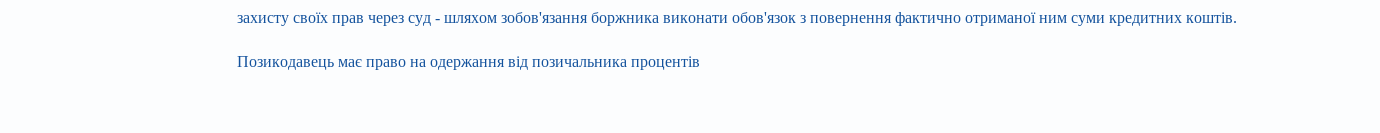захисту своїх прав через суд - шляхом зобов'язання боржника виконати обов'язок з повернення фактично отриманої ним суми кредитних коштів.

Позикодавець має право на одержання від позичальника процентів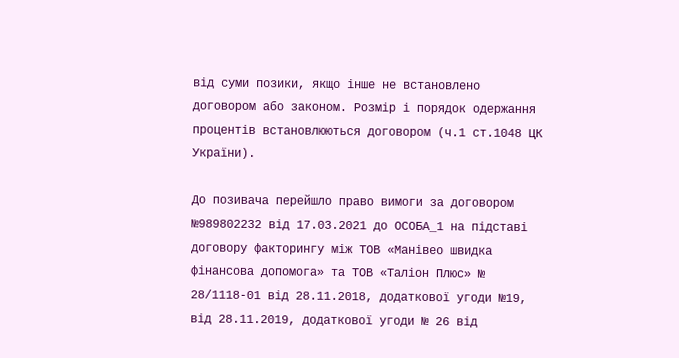від суми позики, якщо інше не встановлено договором або законом. Розмір і порядок одержання процентів встановлюються договором (ч.1 ст.1048 ЦК України).

До позивача перейшло право вимоги за договором №989802232 від 17.03.2021 до ОСОБА_1 на підставі договору факторингу між ТОВ «Манівео швидка фінансова допомога» та ТОВ «Таліон Плюс» № 28/1118-01 від 28.11.2018, додаткової угоди №19, від 28.11.2019, додаткової угоди № 26 від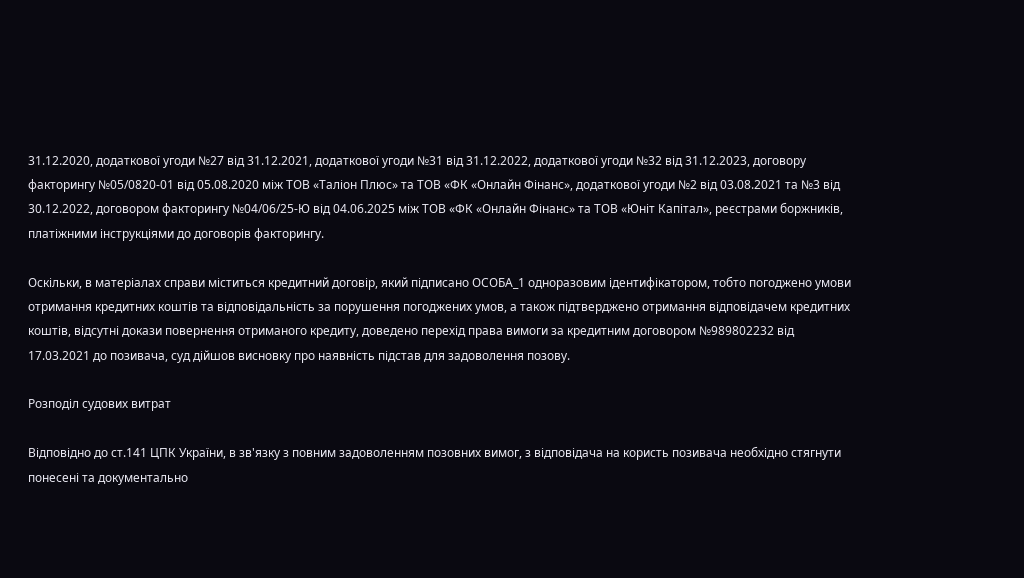31.12.2020, додаткової угоди №27 від 31.12.2021, додаткової угоди №31 від 31.12.2022, додаткової угоди №32 від 31.12.2023, договору факторингу №05/0820-01 від 05.08.2020 між ТОВ «Таліон Плюс» та ТОВ «ФК «Онлайн Фінанс», додаткової угоди №2 від 03.08.2021 та №3 від 30.12.2022, договором факторингу №04/06/25-Ю від 04.06.2025 між ТОВ «ФК «Онлайн Фінанс» та ТОВ «Юніт Капітал», реєстрами боржників, платіжними інструкціями до договорів факторингу.

Оскільки, в матеріалах справи міститься кредитний договір, який підписано ОСОБА_1 одноразовим ідентифікатором, тобто погоджено умови отримання кредитних коштів та відповідальність за порушення погоджених умов, а також підтверджено отримання відповідачем кредитних коштів, відсутні докази повернення отриманого кредиту, доведено перехід права вимоги за кредитним договором №989802232 від 17.03.2021 до позивача, суд дійшов висновку про наявність підстав для задоволення позову.

Розподіл судових витрат

Відповідно до ст.141 ЦПК України, в зв'язку з повним задоволенням позовних вимог, з відповідача на користь позивача необхідно стягнути понесені та документально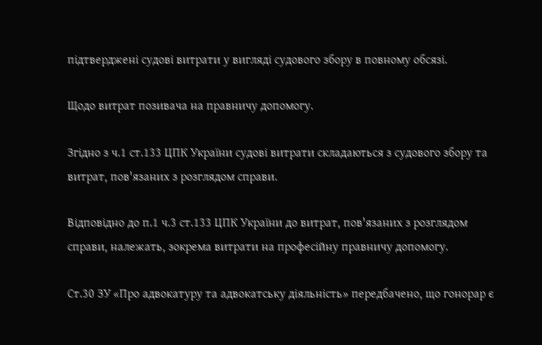підтверджені судові витрати у вигляді судового збору в повному обсязі.

Щодо витрат позивача на правничу допомогу.

Згідно з ч.1 ст.133 ЦПК України судові витрати складаються з судового збору та витрат, пов'язаних з розглядом справи.

Відповідно до п.1 ч.3 ст.133 ЦПК України до витрат, пов'язаних з розглядом справи, належать, зокрема витрати на професійну правничу допомогу.

Ст.30 ЗУ «Про адвокатуру та адвокатську діяльність» передбачено, що гонорар є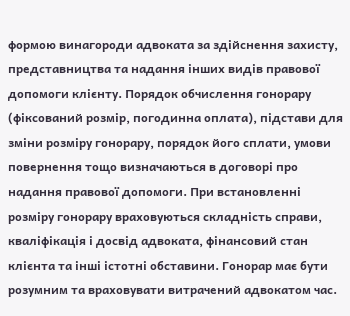формою винагороди адвоката за здійснення захисту, представництва та надання інших видів правової допомоги клієнту. Порядок обчислення гонорару (фіксований розмір, погодинна оплата), підстави для зміни розміру гонорару, порядок його сплати, умови повернення тощо визначаються в договорі про надання правової допомоги. При встановленні розміру гонорару враховуються складність справи, кваліфікація і досвід адвоката, фінансовий стан клієнта та інші істотні обставини. Гонорар має бути розумним та враховувати витрачений адвокатом час.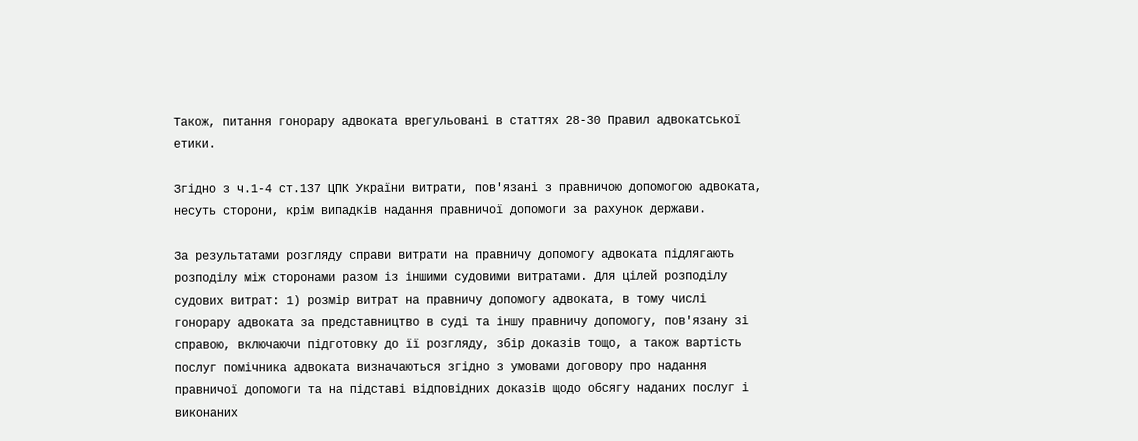Також, питання гонорару адвоката врегульовані в статтях 28-30 Правил адвокатської етики.

Згідно з ч.1-4 ст.137 ЦПК України витрати, пов'язані з правничою допомогою адвоката, несуть сторони, крім випадків надання правничої допомоги за рахунок держави.

За результатами розгляду справи витрати на правничу допомогу адвоката підлягають розподілу між сторонами разом із іншими судовими витратами. Для цілей розподілу судових витрат: 1) розмір витрат на правничу допомогу адвоката, в тому числі гонорару адвоката за представництво в суді та іншу правничу допомогу, пов'язану зі справою, включаючи підготовку до її розгляду, збір доказів тощо, а також вартість послуг помічника адвоката визначаються згідно з умовами договору про надання правничої допомоги та на підставі відповідних доказів щодо обсягу наданих послуг і виконаних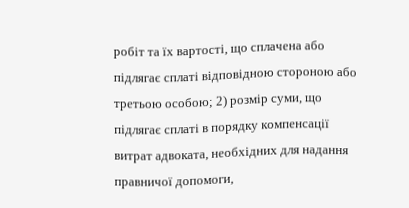робіт та їх вартості, що сплачена або підлягає сплаті відповідною стороною або третьою особою; 2) розмір суми, що підлягає сплаті в порядку компенсації витрат адвоката, необхідних для надання правничої допомоги,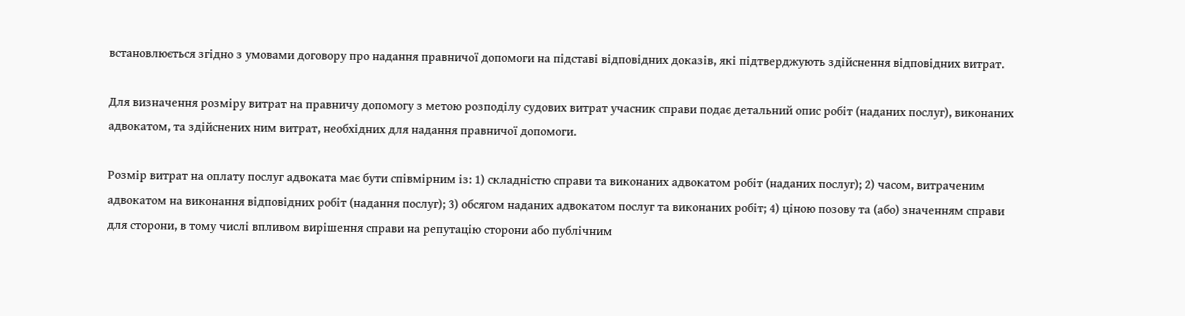встановлюється згідно з умовами договору про надання правничої допомоги на підставі відповідних доказів, які підтверджують здійснення відповідних витрат.

Для визначення розміру витрат на правничу допомогу з метою розподілу судових витрат учасник справи подає детальний опис робіт (наданих послуг), виконаних адвокатом, та здійснених ним витрат, необхідних для надання правничої допомоги.

Розмір витрат на оплату послуг адвоката має бути співмірним із: 1) складністю справи та виконаних адвокатом робіт (наданих послуг); 2) часом, витраченим адвокатом на виконання відповідних робіт (надання послуг); 3) обсягом наданих адвокатом послуг та виконаних робіт; 4) ціною позову та (або) значенням справи для сторони, в тому числі впливом вирішення справи на репутацію сторони або публічним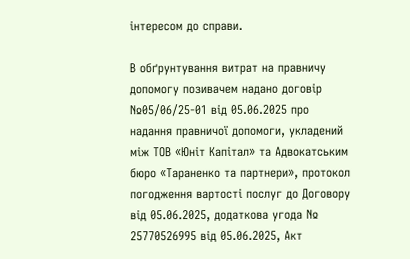інтересом до справи.

В обґрунтування витрат на правничу допомогу позивачем надано договір №05/06/25-01 від 05.06.2025 про надання правничої допомоги, укладений між ТОВ «Юніт Капітал» та Адвокатським бюро «Тараненко та партнери», протокол погодження вартості послуг до Договору від 05.06.2025, додаткова угода № 25770526995 від 05.06.2025, Акт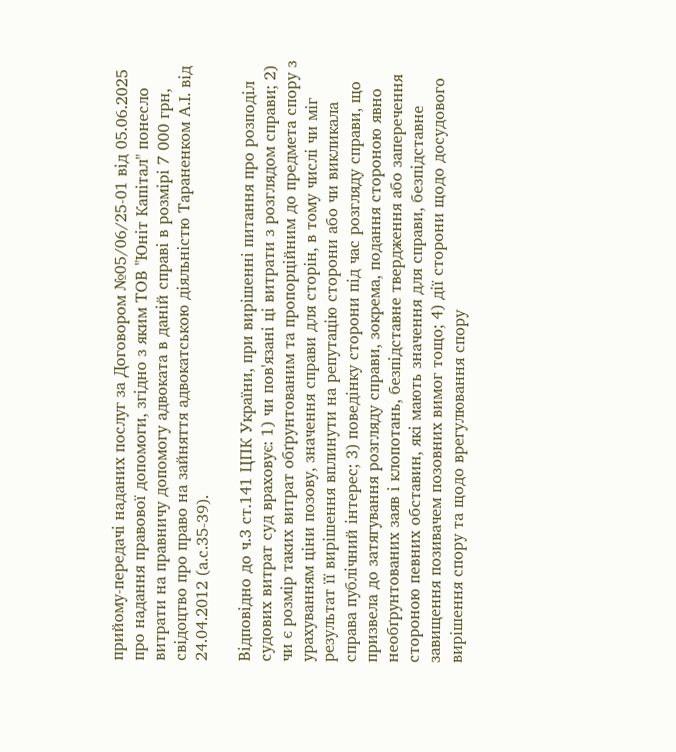прийому-передачі наданих послуг за Договором №05/06/25-01 від 05.06.2025 про надання правової допомоги, згідно з яким ТОВ "Юніт Капітал" понесло витрати на правничу допомогу адвоката в даній справі в розмірі 7 000 грн, свідоцтво про право на зайняття адвокатською діяльністю Тараненком А.І. від 24.04.2012 (а.с.35-39).

Відповідно до ч.3 ст.141 ЦПК України, при вирішенні питання про розподіл судових витрат суд враховує: 1) чи пов'язані ці витрати з розглядом справи; 2) чи є розмір таких витрат обґрунтованим та пропорційним до предмета спору з урахуванням ціни позову, значення справи для сторін, в тому числі чи міг результат її вирішення вплинути на репутацію сторони або чи викликала справа публічний інтерес; 3) поведінку сторони під час розгляду справи, що призвела до затягування розгляду справи, зокрема, подання стороною явно необґрунтованих заяв і клопотань, безпідставне твердження або заперечення стороною певних обставин, які мають значення для справи, безпідставне завищення позивачем позовних вимог тощо; 4) дії сторони щодо досудового вирішення спору та щодо врегулювання спору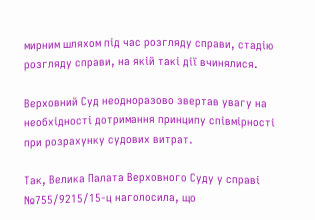мирним шляхом під час розгляду справи, стадію розгляду справи, на якій такі дії вчинялися.

Верховний Суд неодноразово звертав увагу на необхідності дотримання принципу співмірності при розрахунку судових витрат.

Так, Велика Палата Верховного Суду у справі №755/9215/15-ц наголосила, що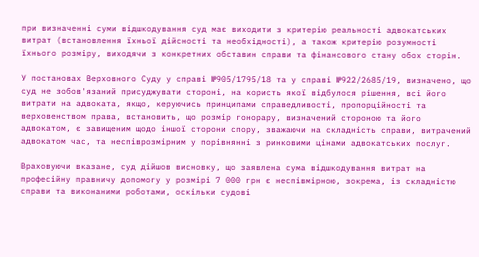при визначенні суми відшкодування суд має виходити з критерію реальності адвокатських витрат (встановлення їхньої дійсності та необхідності), а також критерію розумності їхнього розміру, виходячи з конкретних обставин справи та фінансового стану обох сторін.

У постановах Верховного Суду у справі №905/1795/18 та у справі №922/2685/19, визначено, що суд не зобов'язаний присуджувати стороні, на користь якої відбулося рішення, всі його витрати на адвоката, якщо, керуючись принципами справедливості, пропорційності та верховенством права, встановить, що розмір гонорару, визначений стороною та його адвокатом, є завищеним щодо іншої сторони спору, зважаючи на складність справи, витрачений адвокатом час, та неспіврозмірним у порівнянні з ринковими цінами адвокатських послуг.

Враховуючи вказане, суд дійшов висновку, що заявлена сума відшкодування витрат на професійну правничу допомогу у розмірі 7 000 грн є неспівмірною, зокрема, із складністю справи та виконаними роботами, оскільки судові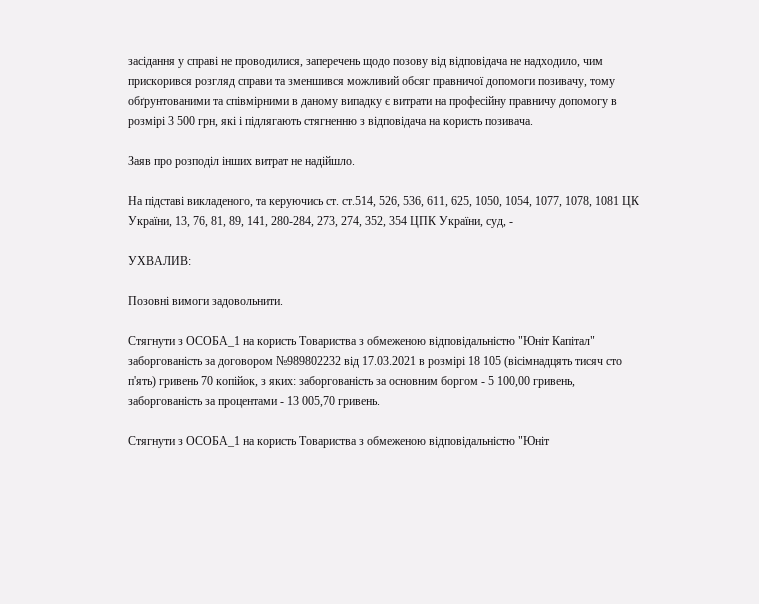засідання у справі не проводилися, заперечень щодо позову від відповідача не надходило, чим прискорився розгляд справи та зменшився можливий обсяг правничої допомоги позивачу, тому обґрунтованими та співмірними в даному випадку є витрати на професійну правничу допомогу в розмірі 3 500 грн, які і підлягають стягненню з відповідача на користь позивача.

Заяв про розподіл інших витрат не надійшло.

На підставі викладеного, та керуючись ст. ст.514, 526, 536, 611, 625, 1050, 1054, 1077, 1078, 1081 ЦК України, 13, 76, 81, 89, 141, 280-284, 273, 274, 352, 354 ЦПК України, суд, -

УХВАЛИВ:

Позовні вимоги задовольнити.

Стягнути з ОСОБА_1 на користь Товариства з обмеженою відповідальністю "Юніт Капітал" заборгованість за договором №989802232 від 17.03.2021 в розмірі 18 105 (вісімнадцять тисяч сто п'ять) гривень 70 копійок, з яких: заборгованість за основним боргом - 5 100,00 гривень, заборгованість за процентами - 13 005,70 гривень.

Стягнути з ОСОБА_1 на користь Товариства з обмеженою відповідальністю "Юніт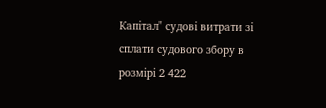Капітал" судові витрати зі сплати судового збору в розмірі 2 422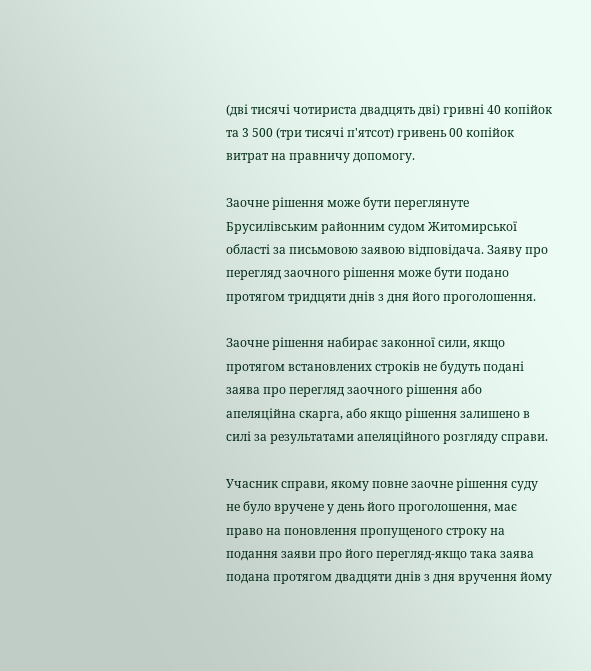(дві тисячі чотириста двадцять дві) гривні 40 копійок та 3 500 (три тисячі п'ятсот) гривень 00 копійок витрат на правничу допомогу.

Заочне рішення може бути переглянуте Брусилівським районним судом Житомирської області за письмовою заявою відповідача. Заяву про перегляд заочного рішення може бути подано протягом тридцяти днів з дня його проголошення.

Заочне рішення набирає законної сили, якщо протягом встановлених строків не будуть подані заява про перегляд заочного рішення або апеляційна скарга, або якщо рішення залишено в силі за результатами апеляційного розгляду справи.

Учасник справи, якому повне заочне рішення суду не було вручене у день його проголошення, має право на поновлення пропущеного строку на подання заяви про його перегляд-якщо така заява подана протягом двадцяти днів з дня вручення йому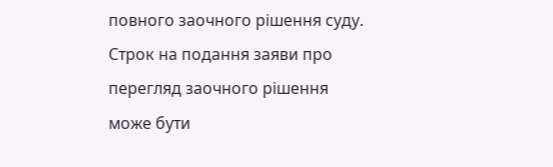повного заочного рішення суду. Строк на подання заяви про перегляд заочного рішення може бути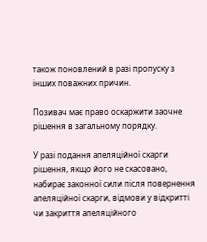також поновлений в разі пропуску з інших поважних причин.

Позивач має право оскаржити заочне рішення в загальному порядку.

У разі подання апеляційної скарги рішення, якщо його не скасовано, набирає законної сили після повернення апеляційної скарги, відмови у відкритті чи закриття апеляційного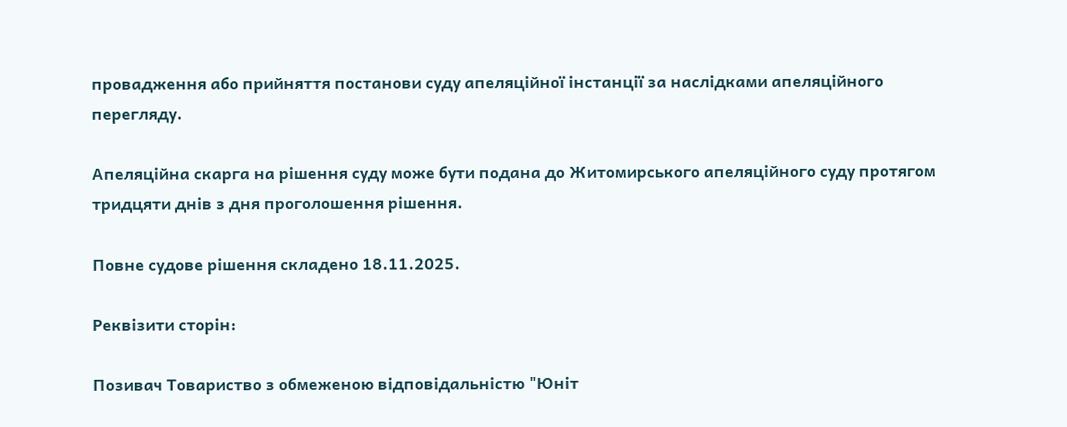провадження або прийняття постанови суду апеляційної інстанції за наслідками апеляційного перегляду.

Апеляційна скарга на рішення суду може бути подана до Житомирського апеляційного суду протягом тридцяти днів з дня проголошення рішення.

Повне судове рішення складено 18.11.2025.

Реквізити сторін:

Позивач Товариство з обмеженою відповідальністю "Юніт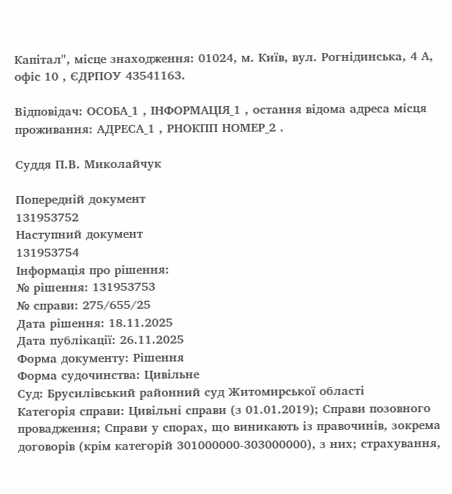Капітал", місце знаходження: 01024, м. Київ, вул. Рогнідинська, 4 А, офіс 10 , ЄДРПОУ 43541163.

Відповідач: ОСОБА_1 , ІНФОРМАЦІЯ_1 , остання відома адреса місця проживання: АДРЕСА_1 , РНОКПП НОМЕР_2 .

Суддя П.В. Миколайчук

Попередній документ
131953752
Наступний документ
131953754
Інформація про рішення:
№ рішення: 131953753
№ справи: 275/655/25
Дата рішення: 18.11.2025
Дата публікації: 26.11.2025
Форма документу: Рішення
Форма судочинства: Цивільне
Суд: Брусилівський районний суд Житомирської області
Категорія справи: Цивільні справи (з 01.01.2019); Справи позовного провадження; Справи у спорах, що виникають із правочинів, зокрема договорів (крім категорій 301000000-303000000), з них; страхування,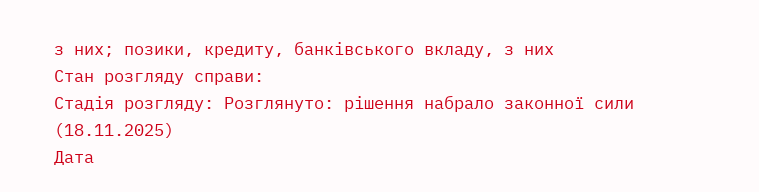з них; позики, кредиту, банківського вкладу, з них
Стан розгляду справи:
Стадія розгляду: Розглянуто: рішення набрало законної сили (18.11.2025)
Дата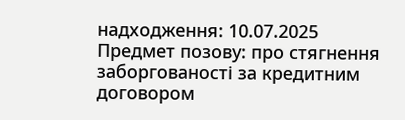надходження: 10.07.2025
Предмет позову: про стягнення заборгованості за кредитним договором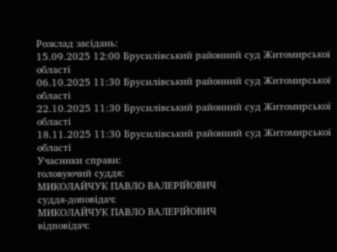Розклад засідань:
15.09.2025 12:00 Брусилівський районний суд Житомирської області
06.10.2025 11:30 Брусилівський районний суд Житомирської області
22.10.2025 11:30 Брусилівський районний суд Житомирської області
18.11.2025 11:30 Брусилівський районний суд Житомирської області
Учасники справи:
головуючий суддя:
МИКОЛАЙЧУК ПАВЛО ВАЛЕРІЙОВИЧ
суддя-доповідач:
МИКОЛАЙЧУК ПАВЛО ВАЛЕРІЙОВИЧ
відповідач: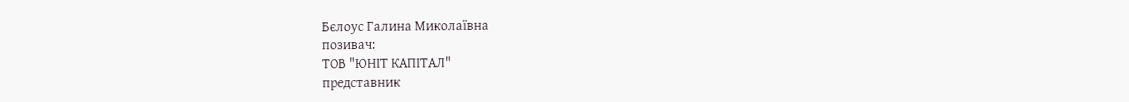Бєлоус Галина Миколаївна
позивач:
ТОВ "ЮНІТ КАПІТАЛ"
представник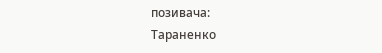позивача:
Тараненко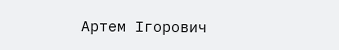Артем Ігорович